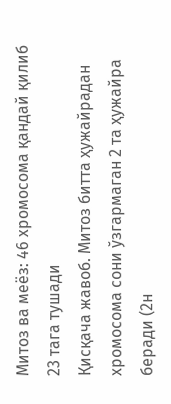Митоз ва меёз: 46 хромосома қандай қилиб 23 тага тушади
Қисқача жавоб. Митоз битта ҳужайрадан хромосома сони ўзгармаган 2 та ҳужайра беради (2н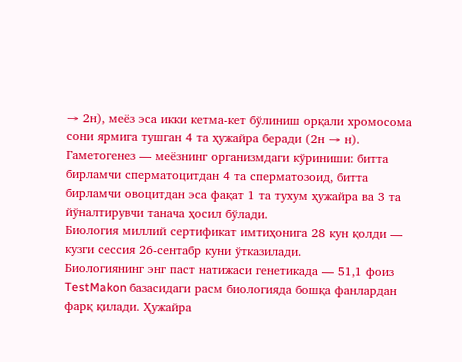→ 2н), меёз эса икки кетма-кет бўлиниш орқали хромосома сони ярмига тушган 4 та ҳужайра беради (2н → н). Гаметогенез — меёзнинг организмдаги кўриниши: битта бирламчи сперматоцитдан 4 та сперматозоид, битта бирламчи овоцитдан эса фақат 1 та тухум ҳужайра ва 3 та йўналтирувчи танача ҳосил бўлади.
Биология миллий сертификат имтиҳонига 28 кун қолди — кузги сессия 26-сентабр куни ўтказилади.
Биологиянинг энг паст натижаси генетикада — 51,1 фоиз
TestMakon базасидаги расм биологияда бошқа фанлардан фарқ қилади. Ҳужайра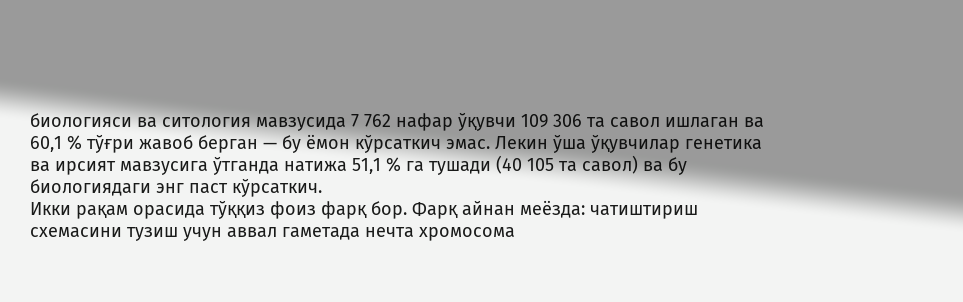биологияси ва ситология мавзусида 7 762 нафар ўқувчи 109 306 та савол ишлаган ва 60,1 % тўғри жавоб берган — бу ёмон кўрсаткич эмас. Лекин ўша ўқувчилар генетика ва ирсият мавзусига ўтганда натижа 51,1 % га тушади (40 105 та савол) ва бу биологиядаги энг паст кўрсаткич.
Икки рақам орасида тўққиз фоиз фарқ бор. Фарқ айнан меёзда: чатиштириш схемасини тузиш учун аввал гаметада нечта хромосома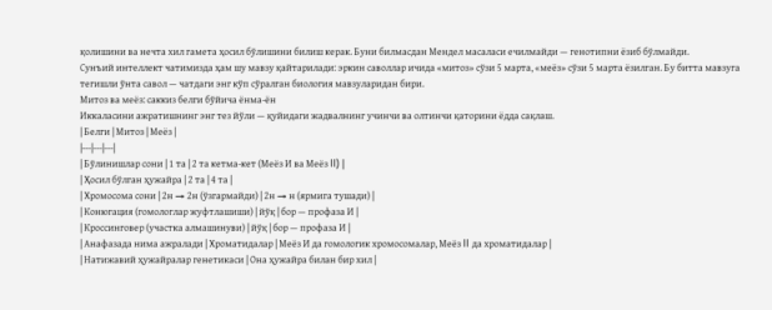қолишини ва нечта хил гамета ҳосил бўлишини билиш керак. Буни билмасдан Мендел масаласи ечилмайди — генотипни ёзиб бўлмайди.
Сунъий интеллект чатимизда ҳам шу мавзу қайтарилади: эркин саволлар ичида «митоз» сўзи 5 марта, «меёз» сўзи 5 марта ёзилган. Бу битта мавзуга тегишли ўнта савол — чатдаги энг кўп сўралган биология мавзуларидан бири.
Митоз ва меёз: саккиз белги бўйича ёнма-ён
Иккаласини ажратишнинг энг тез йўли — қуйидаги жадвалнинг учинчи ва олтинчи қаторини ёдда сақлаш.
| Белги | Митоз | Меёз |
|---|---|---|
| Бўлинишлар сони | 1 та | 2 та кетма-кет (Меёз И ва Меёз II) |
| Ҳосил бўлган ҳужайра | 2 та | 4 та |
| Хромосома сони | 2н → 2н (ўзгармайди) | 2н → н (ярмига тушади) |
| Конюгация (гомологлар жуфтлашиши) | йўқ | бор — профаза И |
| Кроссинговер (участка алмашинуви) | йўқ | бор — профаза И |
| Анафазада нима ажралади | Хроматидалар | Меёз И да гомологик хромосомалар, Меёз II да хроматидалар |
| Натижавий ҳужайралар генетикаси | Она ҳужайра билан бир хил |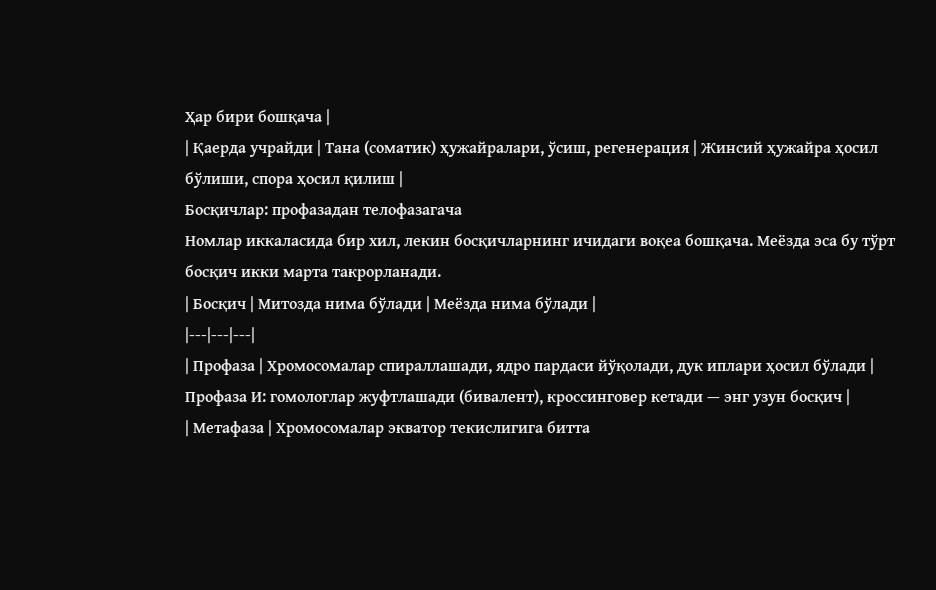Ҳар бири бошқача |
| Қаерда учрайди | Тана (соматик) ҳужайралари, ўсиш, регенерация | Жинсий ҳужайра ҳосил бўлиши, спора ҳосил қилиш |
Босқичлар: профазадан телофазагача
Номлар иккаласида бир хил, лекин босқичларнинг ичидаги воқеа бошқача. Меёзда эса бу тўрт босқич икки марта такрорланади.
| Босқич | Митозда нима бўлади | Меёзда нима бўлади |
|---|---|---|
| Профаза | Хромосомалар спираллашади, ядро пардаси йўқолади, дук иплари ҳосил бўлади | Профаза И: гомологлар жуфтлашади (бивалент), кроссинговер кетади — энг узун босқич |
| Метафаза | Хромосомалар экватор текислигига битта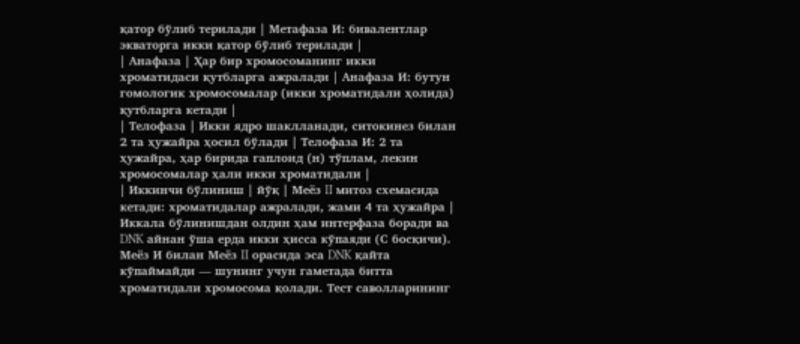қатор бўлиб терилади | Метафаза И: бивалентлар экваторга икки қатор бўлиб терилади |
| Анафаза | Ҳар бир хромосоманинг икки хроматидаси қутбларга ажралади | Анафаза И: бутун гомологик хромосомалар (икки хроматидали ҳолида) қутбларга кетади |
| Телофаза | Икки ядро шаклланади, ситокинез билан 2 та ҳужайра ҳосил бўлади | Телофаза И: 2 та ҳужайра, ҳар бирида гаплоид (н) тўплам, лекин хромосомалар ҳали икки хроматидали |
| Иккинчи бўлиниш | йўқ | Меёз II митоз схемасида кетади: хроматидалар ажралади, жами 4 та ҳужайра |
Иккала бўлинишдан олдин ҳам интерфаза боради ва DNK айнан ўша ерда икки ҳисса кўпаяди (С босқичи). Меёз И билан Меёз II орасида эса DNK қайта кўпаймайди — шунинг учун гаметада битта хроматидали хромосома қолади. Тест саволларининг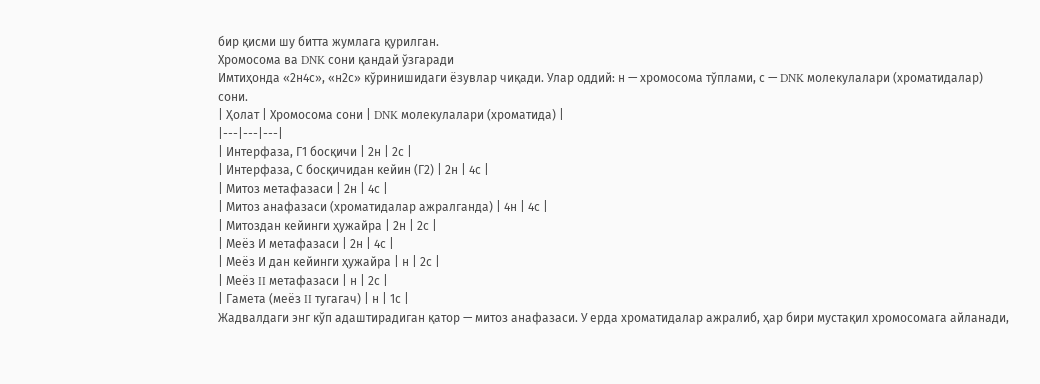бир қисми шу битта жумлага қурилган.
Хромосома ва DNK сони қандай ўзгаради
Имтиҳонда «2н4с», «н2с» кўринишидаги ёзувлар чиқади. Улар оддий: н — хромосома тўплами, с — DNK молекулалари (хроматидалар) сони.
| Ҳолат | Хромосома сони | DNK молекулалари (хроматида) |
|---|---|---|
| Интерфаза, Г1 босқичи | 2н | 2с |
| Интерфаза, С босқичидан кейин (Г2) | 2н | 4с |
| Митоз метафазаси | 2н | 4с |
| Митоз анафазаси (хроматидалар ажралганда) | 4н | 4с |
| Митоздан кейинги ҳужайра | 2н | 2с |
| Меёз И метафазаси | 2н | 4с |
| Меёз И дан кейинги ҳужайра | н | 2с |
| Меёз II метафазаси | н | 2с |
| Гамета (меёз II тугагач) | н | 1с |
Жадвалдаги энг кўп адаштирадиган қатор — митоз анафазаси. У ерда хроматидалар ажралиб, ҳар бири мустақил хромосомага айланади,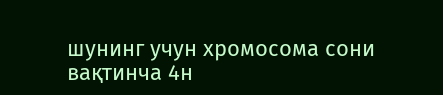шунинг учун хромосома сони вақтинча 4н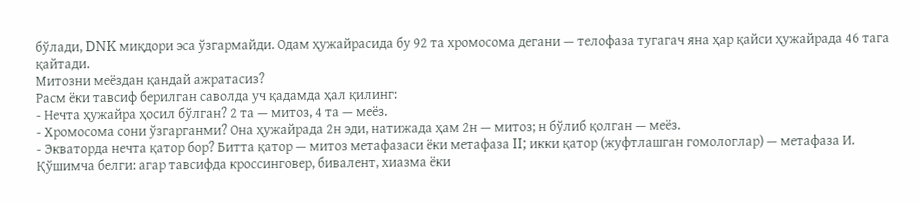бўлади, DNK миқдори эса ўзгармайди. Одам ҳужайрасида бу 92 та хромосома дегани — телофаза тугагач яна ҳар қайси ҳужайрада 46 тага қайтади.
Митозни меёздан қандай ажратасиз?
Расм ёки тавсиф берилган саволда уч қадамда ҳал қилинг:
- Нечта ҳужайра ҳосил бўлган? 2 та — митоз, 4 та — меёз.
- Хромосома сони ўзгарганми? Она ҳужайрада 2н эди, натижада ҳам 2н — митоз; н бўлиб қолган — меёз.
- Экваторда нечта қатор бор? Битта қатор — митоз метафазаси ёки метафаза II; икки қатор (жуфтлашган гомологлар) — метафаза И.
Қўшимча белги: агар тавсифда кроссинговер, бивалент, хиазма ёки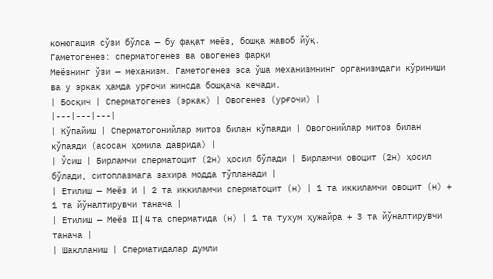конюгация сўзи бўлса — бу фақат меёз, бошқа жавоб йўқ.
Гаметогенез: сперматогенез ва овогенез фарқи
Меёзнинг ўзи — механизм. Гаметогенез эса ўша механизмнинг организмдаги кўриниши ва у эркак ҳамда урғочи жинсда бошқача кечади.
| Босқич | Сперматогенез (эркак) | Овогенез (урғочи) |
|---|---|---|
| Кўпайиш | Сперматогонийлар митоз билан кўпаяди | Овогонийлар митоз билан кўпаяди (асосан ҳомила даврида) |
| Ўсиш | Бирламчи сперматоцит (2н) ҳосил бўлади | Бирламчи овоцит (2н) ҳосил бўлади, ситоплазмага захира модда тўпланади |
| Етилиш — Меёз И | 2 та иккиламчи сперматоцит (н) | 1 та иккиламчи овоцит (н) + 1 та йўналтирувчи танача |
| Етилиш — Меёз II | 4 та сперматида (н) | 1 та тухум ҳужайра + 3 та йўналтирувчи танача |
| Шаклланиш | Сперматидалар думли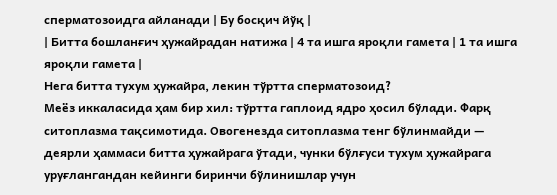сперматозоидга айланади | Бу босқич йўқ |
| Битта бошланғич ҳужайрадан натижа | 4 та ишга яроқли гамета | 1 та ишга яроқли гамета |
Нега битта тухум ҳужайра, лекин тўртта сперматозоид?
Меёз иккаласида ҳам бир хил: тўртта гаплоид ядро ҳосил бўлади. Фарқ ситоплазма тақсимотида. Овогенезда ситоплазма тенг бўлинмайди — деярли ҳаммаси битта ҳужайрага ўтади, чунки бўлғуси тухум ҳужайрага уруғлангандан кейинги биринчи бўлинишлар учун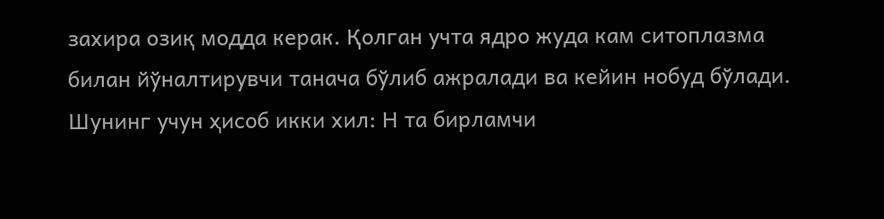захира озиқ модда керак. Қолган учта ядро жуда кам ситоплазма билан йўналтирувчи танача бўлиб ажралади ва кейин нобуд бўлади.
Шунинг учун ҳисоб икки хил: Н та бирламчи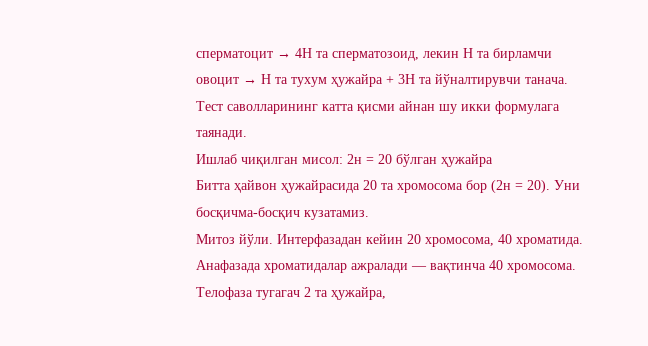сперматоцит → 4Н та сперматозоид, лекин Н та бирламчи овоцит → Н та тухум ҳужайра + 3Н та йўналтирувчи танача. Тест саволларининг катта қисми айнан шу икки формулага таянади.
Ишлаб чиқилган мисол: 2н = 20 бўлган ҳужайра
Битта ҳайвон ҳужайрасида 20 та хромосома бор (2н = 20). Уни босқичма-босқич кузатамиз.
Митоз йўли. Интерфазадан кейин 20 хромосома, 40 хроматида. Анафазада хроматидалар ажралади — вақтинча 40 хромосома. Телофаза тугагач 2 та ҳужайра,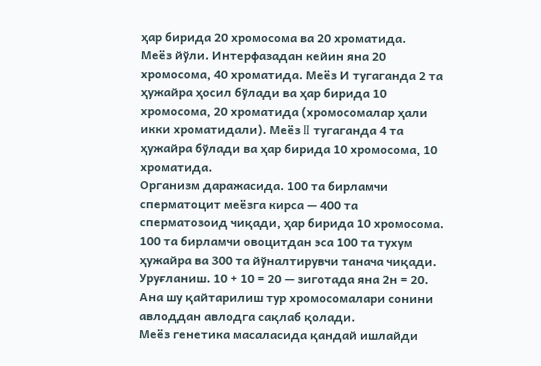ҳар бирида 20 хромосома ва 20 хроматида.
Меёз йўли. Интерфазадан кейин яна 20 хромосома, 40 хроматида. Меёз И тугаганда 2 та ҳужайра ҳосил бўлади ва ҳар бирида 10 хромосома, 20 хроматида (хромосомалар ҳали икки хроматидали). Меёз II тугаганда 4 та ҳужайра бўлади ва ҳар бирида 10 хромосома, 10 хроматида.
Организм даражасида. 100 та бирламчи сперматоцит меёзга кирса — 400 та сперматозоид чиқади, ҳар бирида 10 хромосома. 100 та бирламчи овоцитдан эса 100 та тухум ҳужайра ва 300 та йўналтирувчи танача чиқади.
Уруғланиш. 10 + 10 = 20 — зиготада яна 2н = 20. Ана шу қайтарилиш тур хромосомалари сонини авлоддан авлодга сақлаб қолади.
Меёз генетика масаласида қандай ишлайди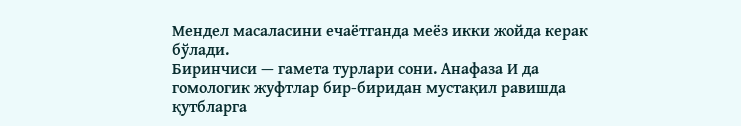Мендел масаласини ечаётганда меёз икки жойда керак бўлади.
Биринчиси — гамета турлари сони. Анафаза И да гомологик жуфтлар бир-биридан мустақил равишда қутбларга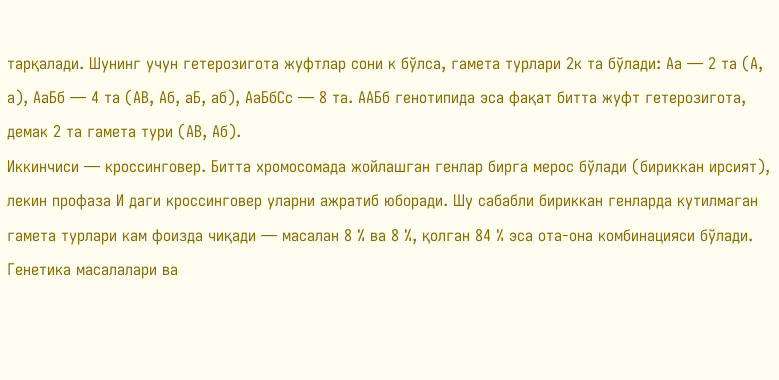тарқалади. Шунинг учун гетерозигота жуфтлар сони к бўлса, гамета турлари 2к та бўлади: Аа — 2 та (А, а), АаБб — 4 та (AB, Аб, аБ, аб), АаБбСс — 8 та. ААБб генотипида эса фақат битта жуфт гетерозигота, демак 2 та гамета тури (AB, Аб).
Иккинчиси — кроссинговер. Битта хромосомада жойлашган генлар бирга мерос бўлади (бириккан ирсият), лекин профаза И даги кроссинговер уларни ажратиб юборади. Шу сабабли бириккан генларда кутилмаган гамета турлари кам фоизда чиқади — масалан 8 % ва 8 %, қолган 84 % эса ота-она комбинацияси бўлади.
Генетика масалалари ва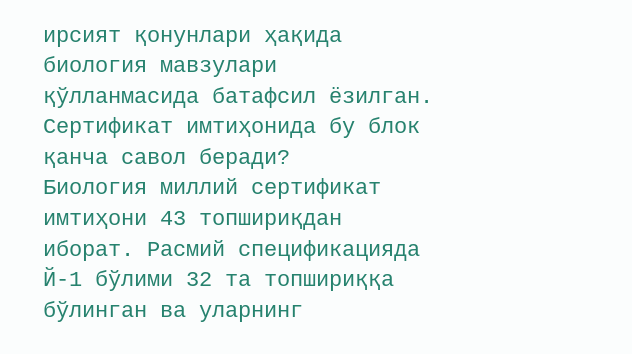ирсият қонунлари ҳақида биология мавзулари қўлланмасида батафсил ёзилган.
Сертификат имтиҳонида бу блок қанча савол беради?
Биология миллий сертификат имтиҳони 43 топшириқдан иборат. Расмий спецификацияда Й-1 бўлими 32 та топшириққа бўлинган ва уларнинг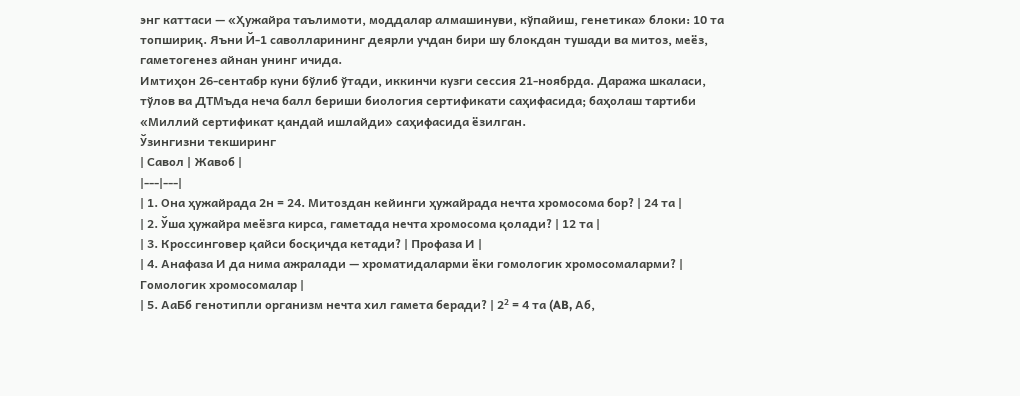энг каттаси — «Ҳужайра таълимоти, моддалар алмашинуви, кўпайиш, генетика» блоки: 10 та топшириқ. Яъни Й-1 саволларининг деярли учдан бири шу блокдан тушади ва митоз, меёз, гаметогенез айнан унинг ичида.
Имтиҳон 26-сентабр куни бўлиб ўтади, иккинчи кузги сессия 21-ноябрда. Даража шкаласи, тўлов ва ДТМъда неча балл бериши биология сертификати саҳифасида; баҳолаш тартиби «Миллий сертификат қандай ишлайди» саҳифасида ёзилган.
Ўзингизни текширинг
| Савол | Жавоб |
|---|---|
| 1. Она ҳужайрада 2н = 24. Митоздан кейинги ҳужайрада нечта хромосома бор? | 24 та |
| 2. Ўша ҳужайра меёзга кирса, гаметада нечта хромосома қолади? | 12 та |
| 3. Кроссинговер қайси босқичда кетади? | Профаза И |
| 4. Анафаза И да нима ажралади — хроматидаларми ёки гомологик хромосомаларми? | Гомологик хромосомалар |
| 5. АаБб генотипли организм нечта хил гамета беради? | 2² = 4 та (AB, Аб,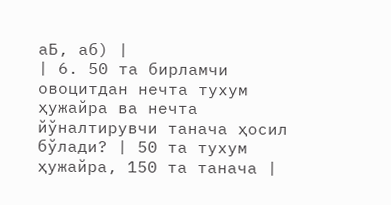аБ, аб) |
| 6. 50 та бирламчи овоцитдан нечта тухум ҳужайра ва нечта йўналтирувчи танача ҳосил бўлади? | 50 та тухум ҳужайра, 150 та танача |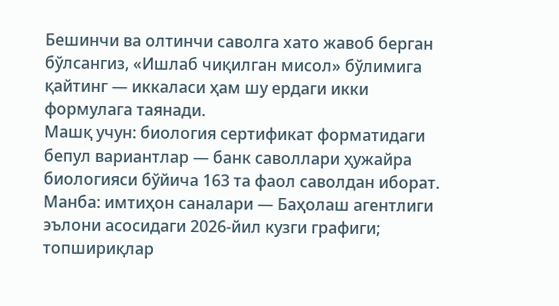Бешинчи ва олтинчи саволга хато жавоб берган бўлсангиз, «Ишлаб чиқилган мисол» бўлимига қайтинг — иккаласи ҳам шу ердаги икки формулага таянади.
Машқ учун: биология сертификат форматидаги бепул вариантлар — банк саволлари ҳужайра биологияси бўйича 163 та фаол саволдан иборат.
Манба: имтиҳон саналари — Баҳолаш агентлиги эълони асосидаги 2026-йил кузги графиги; топшириқлар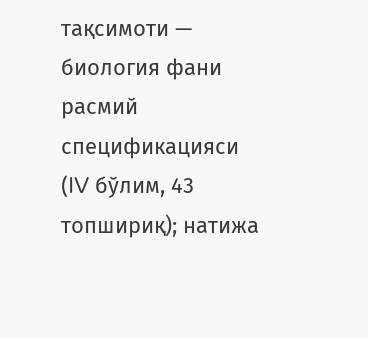тақсимоти — биология фани расмий спецификацияси (IV бўлим, 43 топшириқ); натижа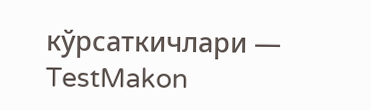кўрсаткичлари — TestMakon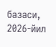базаси, 2026-йил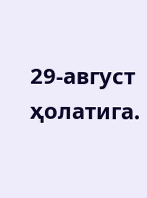29-август ҳолатига.